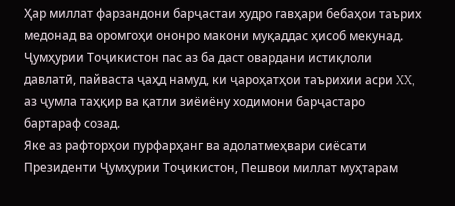Ҳар миллат фарзандони барҷастаи худро гавҳари бебаҳои таърих медонад ва оромгоҳи ононро макони муқаддас ҳисоб мекунад. Ҷумҳурии Тоҷикистон пас аз ба даст овардани истиқлоли давлатӣ, пайваста ҷаҳд намуд, ки ҷароҳатҳои таърихии асри XX, аз ҷумла таҳқир ва қатли зиёиёну ходимони барҷастаро бартараф созад.
Яке аз рафторҳои пурфарҳанг ва адолатмеҳвари сиёсати Президенти Ҷумҳурии Тоҷикистон, Пешвои миллат муҳтарам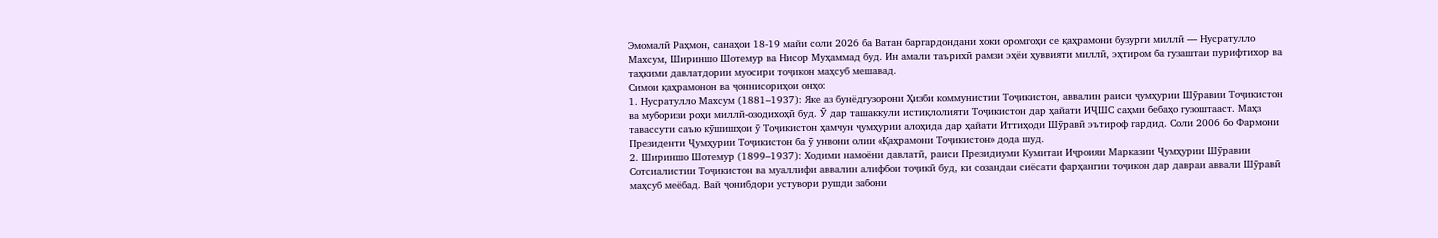Эмомалӣ Раҳмон, санаҳои 18-19 майи соли 2026 ба Ватан баргардондани хоки оромгоҳи се қаҳрамони бузурги миллӣ — Нусратулло Махсум, Шириншо Шотемур ва Нисор Муҳаммад буд. Ин амали таърихӣ рамзи эҳёи ҳуввияти миллӣ, эҳтиром ба гузаштаи пурифтихор ва таҳкими давлатдории муосири тоҷикон маҳсуб мешавад.
Симои қаҳрамонон ва ҷоннисориҳои онҳо:
1. Нусратулло Махсум (1881–1937): Яке аз бунёдгузорони Ҳизби коммунистии Тоҷикистон, аввалин раиси ҷумҳурии Шӯравии Тоҷикистон ва муборизи роҳи миллӣ-озодихоҳӣ буд. Ӯ дар ташаккули истиқлолияти Тоҷикистон дар ҳайати ИҶШС саҳми бебаҳо гузоштааст. Маҳз тавассути саъю кӯшишҳои ӯ Тоҷикистон ҳамчун ҷумҳурии алоҳида дар ҳайати Иттиҳоди Шӯравӣ эътироф гардид. Соли 2006 бо Фармони Президенти Ҷумҳурии Тоҷикистон ба ӯ унвони олии «Қаҳрамони Тоҷикистон» дода шуд.
2. Шириншо Шотемур (1899–1937): Ходими намоёни давлатӣ, раиси Президиуми Кумитаи Иҷроияи Марказии Ҷумҳурии Шӯравии Сотсиалистии Тоҷикистон ва муаллифи аввалин алифбои тоҷикӣ буд, ки созандаи сиёсати фарҳангии тоҷикон дар давраи аввали Шӯравӣ маҳсуб меёбад. Вай ҷонибдори устувори рушди забони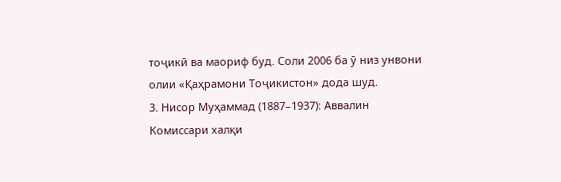тоҷикӣ ва маориф буд. Соли 2006 ба ӯ низ унвони олии «Қаҳрамони Тоҷикистон» дода шуд.
3. Нисор Муҳаммад (1887–1937): Аввалин Комиссари халқи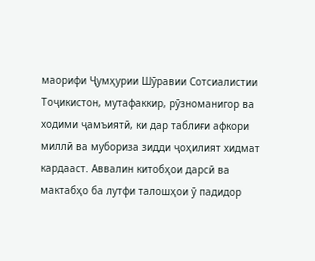маорифи Ҷумҳурии Шӯравии Сотсиалистии Тоҷикистон, мутафаккир, рӯзноманигор ва ходими ҷамъиятӣ, ки дар таблиғи афкори миллӣ ва мубориза зидди ҷоҳилият хидмат кардааст. Аввалин китобҳои дарсӣ ва мактабҳо ба лутфи талошҳои ӯ падидор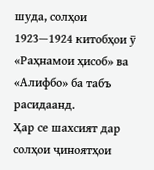шуда, солҳои 1923—1924 китобҳои ӯ «Раҳнамои ҳисоб» ва «Алифбо» ба табъ расидаанд.
Ҳар се шахсият дар солҳои ҷиноятҳои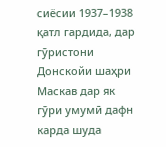сиёсии 1937–1938 қатл гардида, дар гӯристони Донскойи шаҳри Маскав дар як гӯри умумӣ дафн карда шуда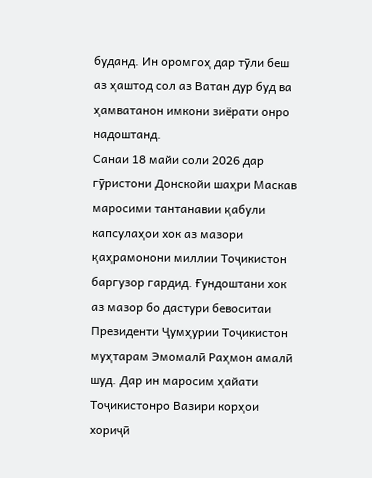буданд. Ин оромгоҳ дар тӯли беш аз ҳаштод сол аз Ватан дур буд ва ҳамватанон имкони зиёрати онро надоштанд.
Санаи 18 майи соли 2026 дар гӯристони Донскойи шаҳри Маскав маросими тантанавии қабули капсулаҳои хок аз мазори қаҳрамонони миллии Тоҷикистон баргузор гардид. Ғундоштани хок аз мазор бо дастури бевоситаи Президенти Ҷумҳурии Тоҷикистон муҳтарам Эмомалӣ Раҳмон амалӣ шуд. Дар ин маросим ҳайати Тоҷикистонро Вазири корҳои хориҷӣ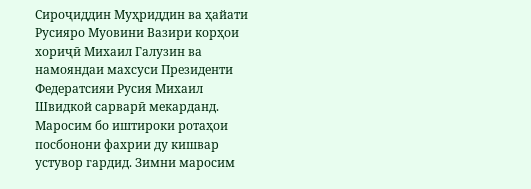Сироҷиддин Муҳриддин ва ҳайати Русияро Муовини Вазири корҳои хориҷӣ Михаил Галузин ва намояндаи махсуси Президенти Федератсияи Русия Михаил Швидкой сарварӣ мекарданд. Маросим бо иштироки ротаҳои посбонони фахрии ду кишвар устувор гардид. Зимни маросим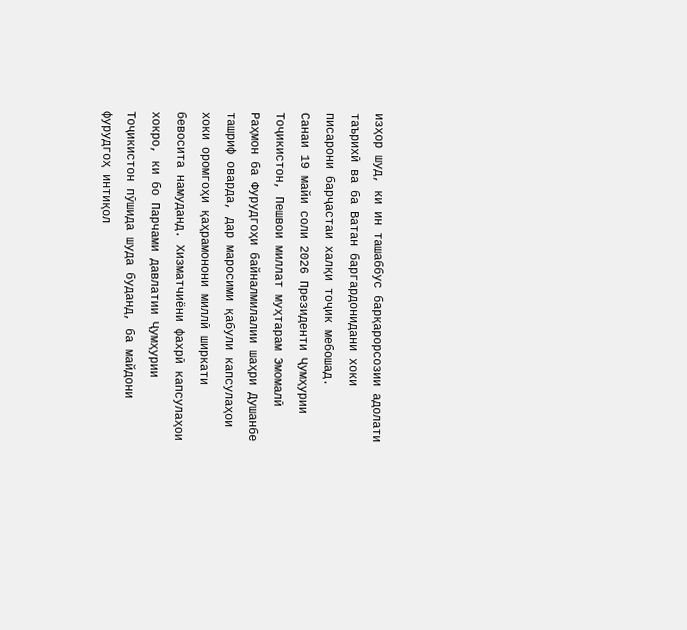изҳор шуд, ки ин ташаббус барқарорсозии адолати таърихӣ ва ба Ватан баргардонидани хоки писарони барҷастаи халқи тоҷик мебошад.
Санаи 19 майи соли 2026 Президенти Ҷумҳурии Тоҷикистон, Пешвои миллат муҳтарам Эмомалӣ Раҳмон ба Фурудгоҳи байналмилалии шаҳри Душанбе ташриф оварда, дар маросими қабули капсулаҳои хоки оромгоҳи қаҳрамонони миллӣ ширкати бевосита намуданд. Хизматчиёни фахрӣ капсулаҳои хокро, ки бо Парчами давлатии Ҷумҳурии Тоҷикистон пӯшида шуда буданд, ба майдони фурудгоҳ интиқол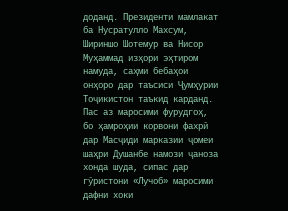доданд. Президенти мамлакат ба Нусратулло Махсум, Шириншо Шотемур ва Нисор Муҳаммад изҳори эҳтиром намуда, саҳми бебаҳои онҳоро дар таъсиси Ҷумҳурии Тоҷикистон таъкид карданд.
Пас аз маросими фурудгоҳ, бо ҳамроҳии корвони фахрӣ дар Масҷиди марказии ҷомеи шаҳри Душанбе намози ҷаноза хонда шуда, сипас дар гӯристони «Лучоб» маросими дафни хоки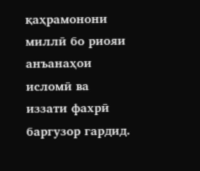қаҳрамонони миллӣ бо риояи анъанаҳои исломӣ ва иззати фахрӣ баргузор гардид.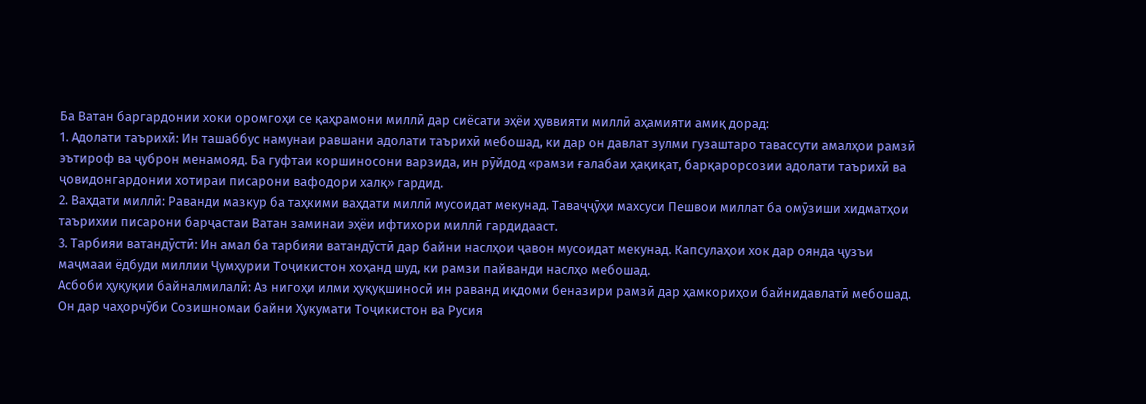Ба Ватан баргардонии хоки оромгоҳи се қаҳрамони миллӣ дар сиёсати эҳёи ҳуввияти миллӣ аҳамияти амиқ дорад:
1. Адолати таърихӣ: Ин ташаббус намунаи равшани адолати таърихӣ мебошад, ки дар он давлат зулми гузаштаро тавассути амалҳои рамзӣ эътироф ва ҷуброн менамояд. Ба гуфтаи коршиносони варзида, ин рӯйдод «рамзи ғалабаи ҳақиқат, барқарорсозии адолати таърихӣ ва ҷовидонгардонии хотираи писарони вафодори халқ» гардид.
2. Ваҳдати миллӣ: Раванди мазкур ба таҳкими ваҳдати миллӣ мусоидат мекунад. Таваҷҷӯҳи махсуси Пешвои миллат ба омӯзиши хидматҳои таърихии писарони барҷастаи Ватан заминаи эҳёи ифтихори миллӣ гардидааст.
3. Тарбияи ватандӯстӣ: Ин амал ба тарбияи ватандӯстӣ дар байни наслҳои ҷавон мусоидат мекунад. Капсулаҳои хок дар оянда ҷузъи маҷмааи ёдбуди миллии Ҷумҳурии Тоҷикистон хоҳанд шуд, ки рамзи пайванди наслҳо мебошад.
Асбоби ҳуқуқии байналмилалӣ: Аз нигоҳи илми ҳуқуқшиносӣ ин раванд иқдоми беназири рамзӣ дар ҳамкориҳои байнидавлатӣ мебошад. Он дар чаҳорчӯби Созишномаи байни Ҳукумати Тоҷикистон ва Русия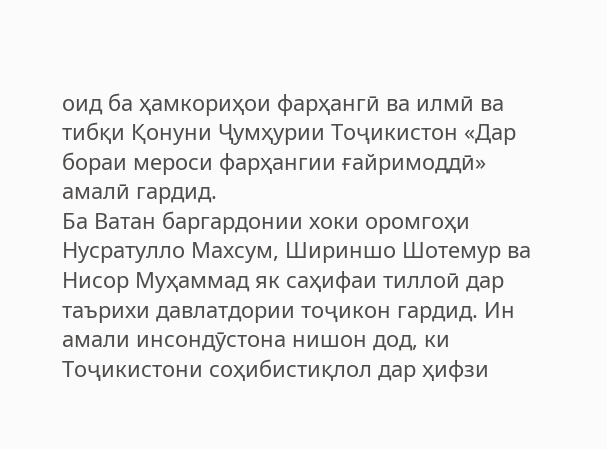оид ба ҳамкориҳои фарҳангӣ ва илмӣ ва тибқи Қонуни Ҷумҳурии Тоҷикистон «Дар бораи мероси фарҳангии ғайримоддӣ» амалӣ гардид.
Ба Ватан баргардонии хоки оромгоҳи Нусратулло Махсум, Шириншо Шотемур ва Нисор Муҳаммад як саҳифаи тиллоӣ дар таърихи давлатдории тоҷикон гардид. Ин амали инсондӯстона нишон дод, ки Тоҷикистони соҳибистиқлол дар ҳифзи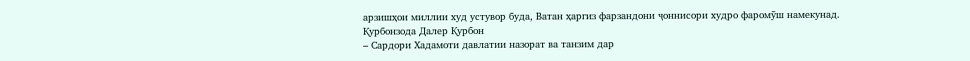арзишҳои миллии худ устувор буда, Ватан ҳаргиз фарзандони ҷоннисори худро фаромӯш намекунад.
Қурбонзода Далер Қурбон
– Сардори Хадамоти давлатии назорат ва танзим дар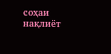соҳаи нақлиёт